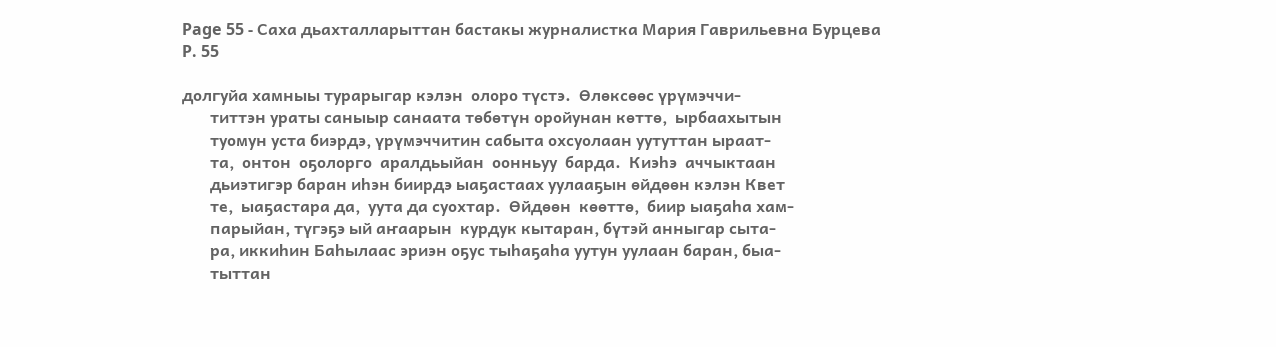Page 55 - Саха дьахталларыттан бастакы журналистка Мария Гаврильевна Бурцева
P. 55

долгуйа хамныы турарыгар кэлэн  олоро түстэ.  Өлөксөөс үрүмэччи-
       титтэн ураты саныыр санаата төбөтүн оройунан көттө,  ырбаахытын
       туомун уста биэрдэ, үрүмэччитин сабыта охсуолаан уутуттан ыраат-
       та,  онтон  оҕолорго  аралдьыйан  оонньуу  барда.  Киэһэ  аччыктаан
       дьиэтигэр баран иһэн биирдэ ыаҕастаах уулааҕын өйдөөн кэлэн Квет
       те,  ыаҕастара да,  уута да суохтар.  Өйдөөн  көөттө,  биир ыаҕаһа хам-
       парыйан, түгэҕэ ый аҥаарын  курдук кытаран, бүтэй анныгар сыта-
       ра, иккиһин Баһылаас эриэн оҕус тыһаҕаһа уутун уулаан баран, быа-
       тыттан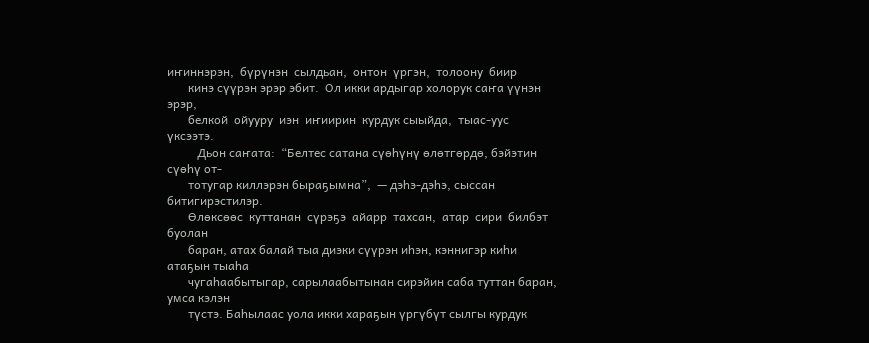иҥиннэрэн,  бүрүнэн  сылдьан,  онтон  үргэн,  толоону  биир
       кинэ сүүрэн эрэр эбит.  Ол икки ардыгар холорук саҥа үүнэн  эрэр,
       белкой  ойууру  иэн  иҥиирин  курдук сыыйда,  тыас-уус үксээтэ.
          Дьон саҥата:  “Белтес сатана сүөһүнү өлөтгөрдө, бэйэтин сүөһү от-
       тотугар киллэрэн быраҕымна”,  — дэһэ-дэһэ, сыссан битигирэстилэр.
       Өлөксөөс  куттанан  сүрэҕэ  айарр  тахсан,  атар  сири  билбэт  буолан
       баран, атах балай тыа диэки сүүрэн иһэн, кэннигэр киһи атаҕын тыаһа
       чугаһаабытыгар, сарылаабытынан сирэйин саба туттан баран, умса кэлэн
       түстэ. Баһылаас уола икки хараҕын үргүбүт сылгы курдук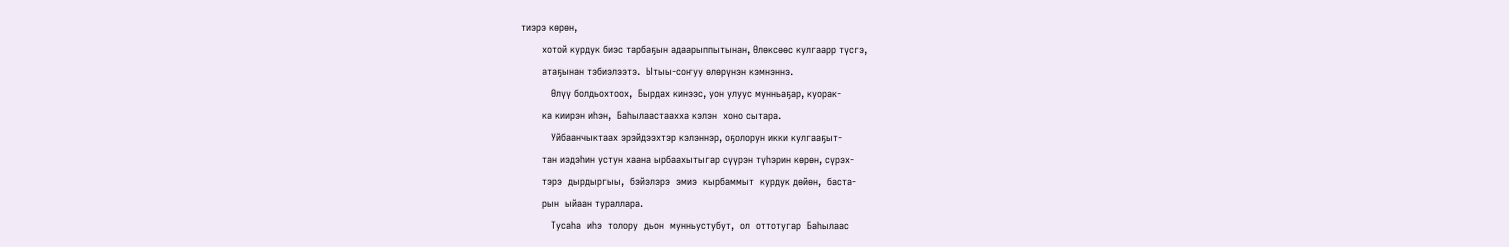тиэрэ көрөн,
       хотой курдук биэс тарбаҕын адаарыппытынан, Өлөксөөс кулгаарр түсгэ,
       атаҕынан тэбиэлээтэ.  Ытыы-соҥуу өлөрүнэн кэмнэннэ.
          Өлүү болдьохтоох,  Бырдах кинээс, уон улуус мунньаҕар, куорак-
       ка киирэн иһэн,  Баһылаастаахха кэлэн  хоно сытара.
          Уйбаанчыктаах эрэйдээхтэр кэлэннэр, оҕолорун икки кулгааҕыт-
       тан иэдэһин устун хаана ырбаахытыгар сүүрэн түһэрин көрөн, сүрэх-
       тэрэ  дырдыргыы,  бэйэлэрэ  эмиэ  кырбаммыт  курдук дөйөн,  баста-
       рын  ыйаан тураллара.
          Тусаһа  иһэ  толору  дьон  мунньустубут,  ол  оттотугар  Баһылаас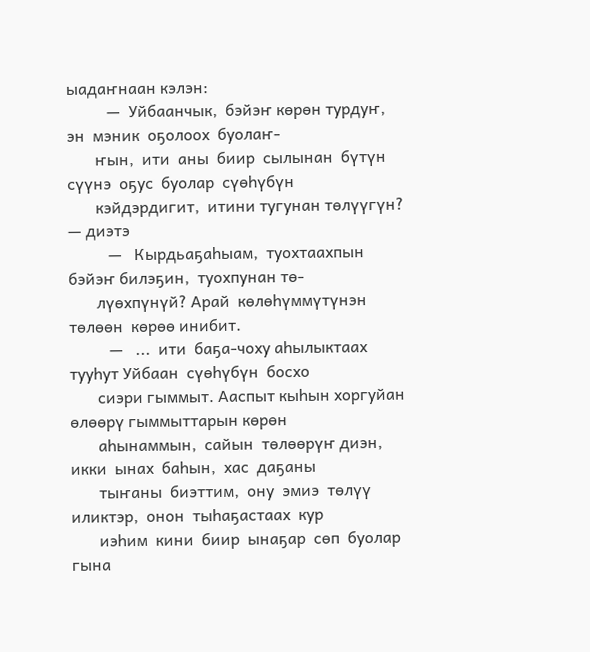ыадаҥнаан кэлэн:
          —  Уйбаанчык,  бэйэҥ көрөн турдуҥ,  эн  мэник  оҕолоох  буолаҥ-
       ҥын,  ити  аны  биир  сылынан  бүтүн  сүүнэ  оҕус  буолар  сүөһүбүн
       кэйдэрдигит,  итини тугунан төлүүгүн?  — диэтэ
          —   Кырдьаҕаһыам,  туохтаахпын  бэйэҥ билэҕин,  туохпунан тө-
       лүөхпүнүй? Арай  көлөһүммүтүнэн төлөөн  көрөө инибит.
          —   ...  ити  баҕа-чоху аһылыктаах тууһут Уйбаан  сүөһүбүн  босхо
       сиэри гыммыт. Ааспыт кыһын хоргуйан өлөөрү гыммыттарын көрөн
       аһынаммын,  сайын  төлөөрүҥ диэн,  икки  ынах  баһын,  хас  даҕаны
       тыҥаны  биэттим,  ону  эмиэ  төлүү  иликтэр,  онон  тыһаҕастаах  кур
       иэһим  кини  биир  ынаҕар  сөп  буолар  гына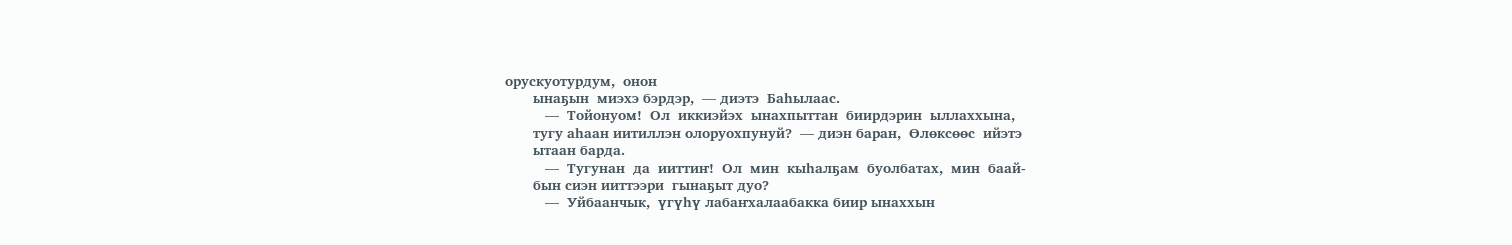орускуотурдум,  онон
       ынаҕын  миэхэ бэрдэр,  — диэтэ  Баһылаас.
          —  Тойонуом!  Ол  иккиэйэх  ынахпыттан  биирдэрин  ыллаххына,
       тугу аһаан иитиллэн олоруохпунуй?  — диэн баран,  Өлөксөөс  ийэтэ
       ытаан барда.
          —  Тугунан  да  ииттиҥ!  Ол  мин  кыһалҕам  буолбатах,  мин  баай-
       бын сиэн ииттээри  гынаҕыт дуо?
          —  Уйбаанчык,  үгүһү лабаҥхалаабакка биир ынаххын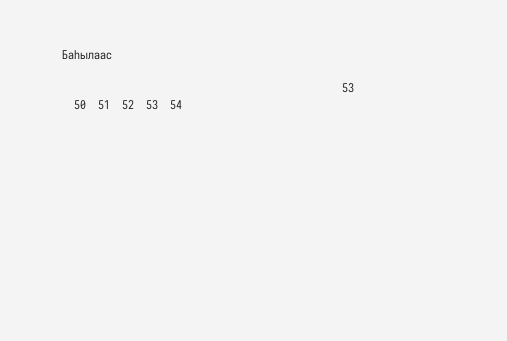Баһылаас

                                                                      53
   50   51   52   53   54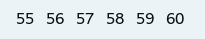55   56   57   58   59   60